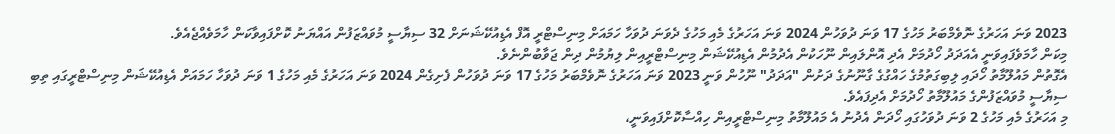2023 ވަނަ އަހަރުގެ ނޮވެމްބަރު މަހުގެ 17 ވަނަ ދުވަހުން 2024 ވަނަ އަހަރުގެ މެއި މަހުގެ ދެވަނަ ދުވަހާ ހަމައަށް މިނިސްޓްރީ އޮފް އެޑިއުކޭޝަނަށް 32 ސިޔާސީ މުވައްޒަފުން އައްޔަނު ކޮށްފައިވާކަން ހާމަވެއްޖެއެވެ.
މިކަން ހާމަވެފައިވަނީ އެއަދަދު ހޯދުމަށް އެދި އޮންލައިން ނޫހަކުން އެދުމުން އެޑިއުކޭޝަން މިނިސްޓްރީއިން ލިޔުމުން ދިން ޖަވާބުންނެވެ.
އެގޮތުން މައުލޫމާތު ހޯދައި ލިބިގަތުމުގެ ހައްގުގެ ގާނޫނުގެ ދަށުން "އަދަދު" ނޫހުން ވަނީ 2023 ވަނަ އަހަރުގެ ނޮވެމްބަރު މަހުގެ 17 ވަނަ ދުވަހުން ފެށިގެން 2024 ވަނަ އަހަރުގެ މެއި މަހުގެ 1 ވަނަ ދުވަހާ ހަމައަށް އެޑިއުކޭޝަން މިނިސްޓްރީގައި ތިބި ސިޔާސީ މުވައްޒަފުންގެ މައުލޫމާތު ހޯދުމަށް އެދިފައެވެ.
މި އަހަރުގެ މެއި މަހުގެ 2 ވަނަ ދުވަހުގައި ހޯދަން އެދުނު އެ މައުލޫމާތު މިނިސްޓްރީއިން ހިއްސާކޮށްފައިވަނީ،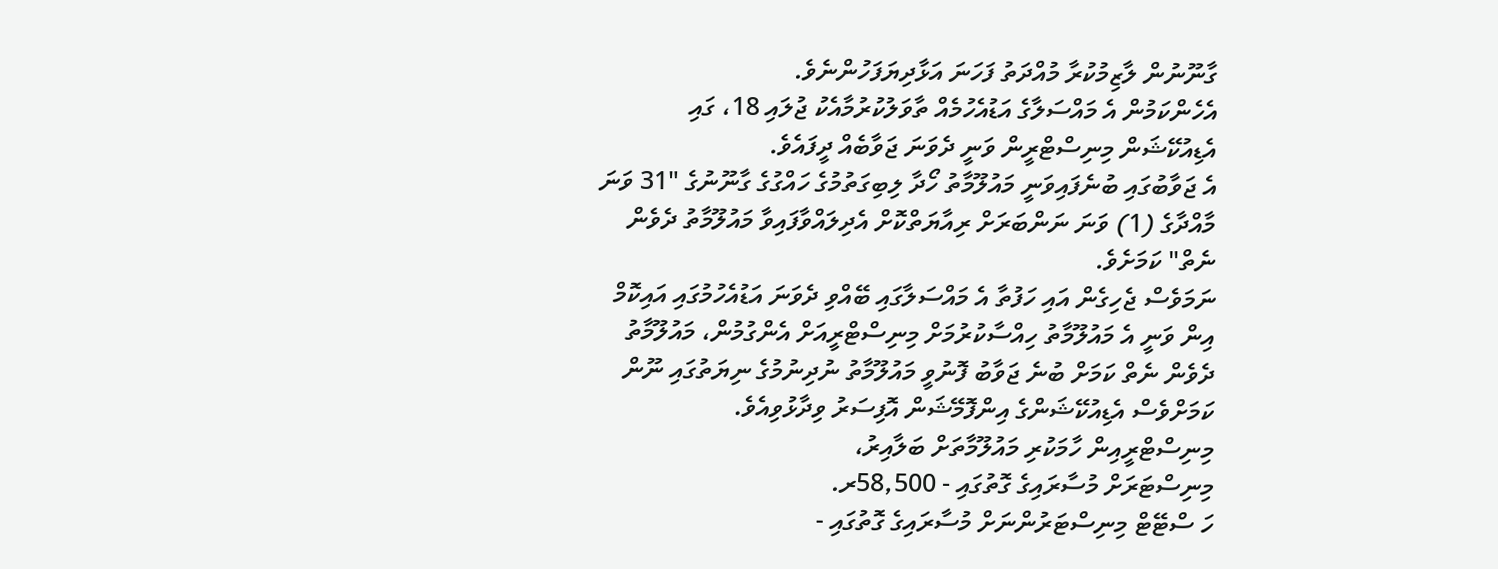ގާނޫނުން ލާޒިމުކުރާ މުއްދަތު ފަހަނަ އަޅާދިޔަފަހުންނެވެ.
އެހެންކަމުން އެ މައްސަލާގެ އަޑުއެހުމެއް ތާވަލުކުރުމާއެކު ޖުލައި 18، ގައި އެޑިއުކޭޝަން މިނިސްޓްރީން ވަނީ ދެވަނަ ޖަވާބެއް ދީފައެވެ.
އެ ޖަވާބުގައި ބުނެފައިވަނީ މައުލޫމާތު ހޯދާ ލިބިގަތުމުގެ ހައްގުގެ ގާނޫނުގެ "31 ވަނަ މާއްދާގެ (1) ވަނަ ނަންބަރަށް ރިއާޔަތްކޮށް އެދިލައްވާފައިވާ މައުލޫމާތު ދެވެން ނެތް" ކަމަށެވެ.
ނަމަވެސް ޖެހިގެން އައި ހަފުތާ އެ މައްސަލާގައި ބޭއްވި ދެވަނަ އަޑުއެހުމުގައި އައިކޮމް އިން ވަނީ އެ މައުލޫމާތު ހިއްސާކުރުމަށް މިނިސްޓްރީއަށް އެންގުމުން، މައުލޫމާތު ދެވެން ނެތް ކަމަށް ބުނެ ޖަވާބު ފޮނުވީ މައުލޫމާތު ނުދިނުމުގެ ނިޔަތުގައި ނޫން ކަމަށްވެސް އެޑިއުކޭޝަންގެ އިންފޮމޭޝަން އޮފިސަރު ވިދާޅުވިއެވެ.
މިނިސްޓްރީއިން ހާމަކުރި މައުލޫމާތަށް ބަލާއިރު،
މިނިސްޓަރަށް މުސާރައިގެ ގޮތުގައި - 58,500ރ.
ހަ ސްޓޭޓް މިނިސްޓަރުންނަށް މުސާރައިގެ ގޮތުގައި -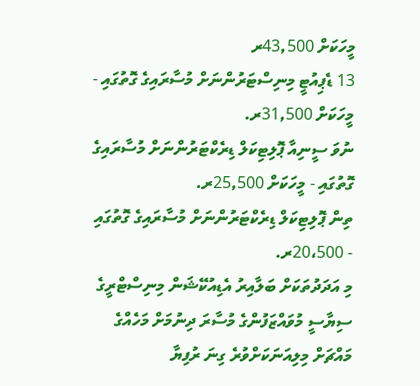މީހަކަށް 43,500ރ
13 ޑެޕިއުޓީ މިނިސްޓަރުންނަށް މުސާރައިގެ ގޮތުގައި - މީހަކަށް 31,500ރ.
ނުވަ ސީނިއާ ޕޮލިޓިކަލް ޑިރެކްޓަރުންނަށް މުސާރައިގެ ގޮތުގައި - މީހަކަށް 25,500ރ.
ތިން ޕޮލިޓިކަލް ޑިރެކްޓަރުންނަށް މުސާރައިގެ ގޮތުގައި - 20،500ރ.
މި އަދަދުތަކަށް ބަލާއިރު އެޑިއުކޭޝަން މިނިސްޓްރީގެ ސިޔާސީ މުވައްޒަފުންގެ މުސާރަ ދިނުމަށް މަހެއްގެ މައްޗަށް މިލިއަނަކަށްވުރެ ގިނަ ރުފިޔާ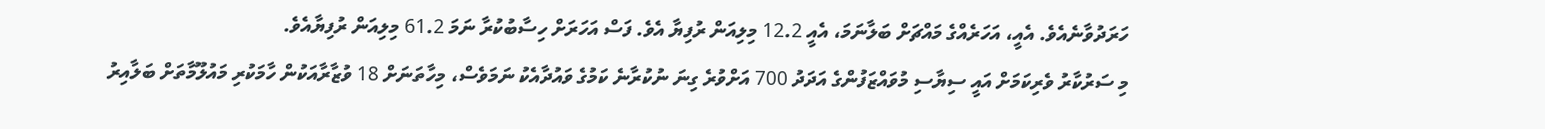ހަރަދުވާނެއެވެ. އެއީ، އަހަރެއްގެ މައްޗަށް ބަލާނަމަ، އެއީ 12.2 މިލިއަން ރުފިޔާ އެވެ. ފަސް އަހަރަށް ހިސާބުކުރާ ނަމަ 61.2 މިލިއަން ރުފިޔާއެވެ.
މި ސަރުކާރު ވެރިކަމަށް އައީ ސިޔާސި މުވައްޒަފުންގެ އަދަދު 700 އަށްވުރެ ގިނަ ނުކުރާނެ ކަމުގެ ވައުދާއެކު ނަމަވެސް، މިހާތަނަށް 18 ވުޒާރާއަކުން ހާމަކުރި މައުލޫމާތަށް ބަލާއިރު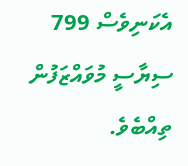އެކަނިވެސް 799 ސިޔާސީ މުވައްޒަފުން ތިއްބެވެ.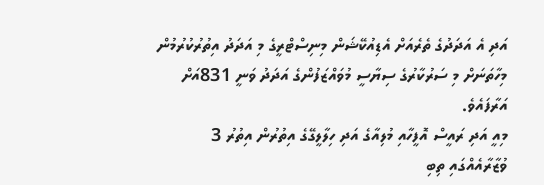އަދި އެ އަދަދުގެ ތެރެއަށް އެޑިއުކޭޝަން މިނިސްޓްރީގެ މި އަދަދު އިތުރުކުރުމުން މިހާތަނަށް މި ސަރުކާރުގެ ސިޔާސީ މުވައްޒަފުންގެ އަދަދު ވަނީ 831އަށް އަރާފައެވެ.
މިއީ އަދި ރައީސް އޮފީހާއި މުލިއާގެ އަދި ހިލާލީގޭގެ އިތުރުން އިތުރު 3 ވުޒާރާއެއްގައި ތިބި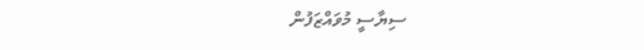ސިޔާސީ މުވައްޒަފުން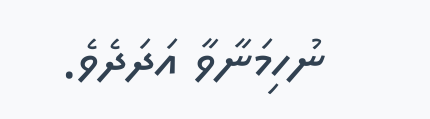ނުހިމަނާވާ އަދަދެވެ.